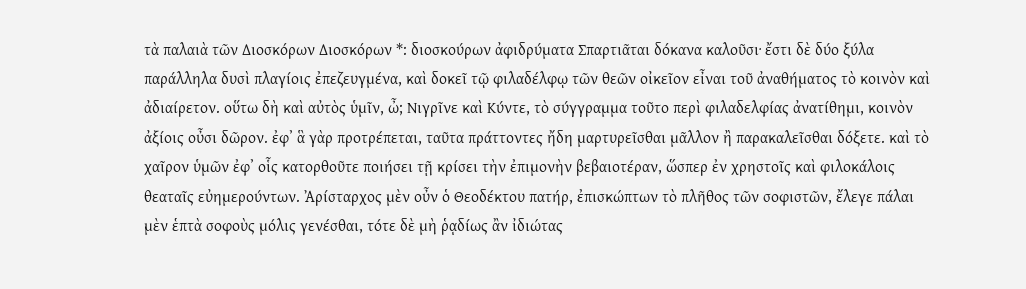τὰ παλαιὰ τῶν Διοσκόρων Διοσκόρων *: διοσκούρων ἀφιδρύματα Σπαρτιᾶται δόκανα καλοῦσι· ἔστι δὲ δύο ξύλα παράλληλα δυσὶ πλαγίοις ἐπεζευγμένα, καὶ δοκεῖ τῷ φιλαδέλφῳ τῶν θεῶν οἰκεῖον εἶναι τοῦ ἀναθήματος τὸ κοινὸν καὶ ἀδιαίρετον. οὕτω δὴ καὶ αὐτὸς ὑμῖν, ὦ; Νιγρῖνε καὶ Κύντε, τὸ σύγγραμμα τοῦτο περὶ φιλαδελφίας ἀνατίθημι, κοινὸν ἀξίοις οὖσι δῶρον. ἐφʼ ἃ γὰρ προτρέπεται, ταῦτα πράττοντες ἤδη μαρτυρεῖσθαι μᾶλλον ἢ παρακαλεῖσθαι δόξετε. καὶ τὸ χαῖρον ὑμῶν ἐφʼ οἷς κατορθοῦτε ποιήσει τῇ κρίσει τὴν ἐπιμονὴν βεβαιοτέραν, ὥσπερ ἐν χρηστοῖς καὶ φιλοκάλοις θεαταῖς εὐημερούντων. Ἀρίσταρχος μὲν οὖν ὁ Θεοδέκτου πατήρ, ἐπισκώπτων τὸ πλῆθος τῶν σοφιστῶν, ἔλεγε πάλαι μὲν ἑπτὰ σοφοὺς μόλις γενέσθαι, τότε δὲ μὴ ῥᾳδίως ἂν ἰδιώτας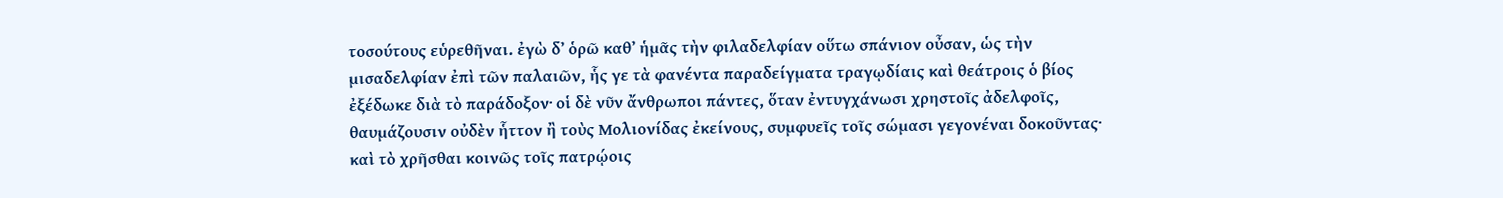τοσούτους εὑρεθῆναι. ἐγὼ δʼ ὁρῶ καθʼ ἡμᾶς τὴν φιλαδελφίαν οὕτω σπάνιον οὖσαν, ὡς τὴν μισαδελφίαν ἐπὶ τῶν παλαιῶν, ἧς γε τὰ φανέντα παραδείγματα τραγῳδίαις καὶ θεάτροις ὁ βίος ἐξέδωκε διὰ τὸ παράδοξον· οἱ δὲ νῦν ἄνθρωποι πάντες, ὅταν ἐντυγχάνωσι χρηστοῖς ἀδελφοῖς, θαυμάζουσιν οὐδὲν ἧττον ἢ τοὺς Μολιονίδας ἐκείνους, συμφυεῖς τοῖς σώμασι γεγονέναι δοκοῦντας· καὶ τὸ χρῆσθαι κοινῶς τοῖς πατρῴοις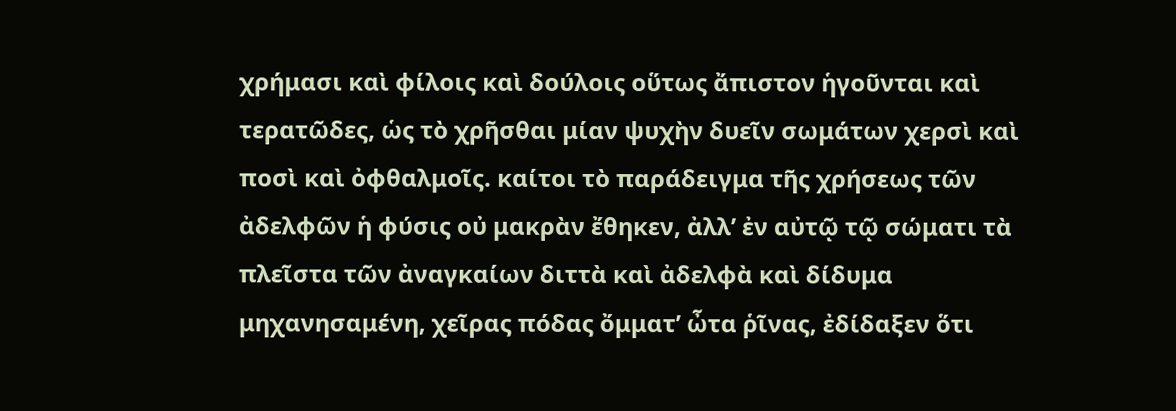χρήμασι καὶ φίλοις καὶ δούλοις οὕτως ἄπιστον ἡγοῦνται καὶ τερατῶδες, ὡς τὸ χρῆσθαι μίαν ψυχὴν δυεῖν σωμάτων χερσὶ καὶ ποσὶ καὶ ὀφθαλμοῖς. καίτοι τὸ παράδειγμα τῆς χρήσεως τῶν ἀδελφῶν ἡ φύσις οὐ μακρὰν ἔθηκεν, ἀλλʼ ἐν αὐτῷ τῷ σώματι τὰ πλεῖστα τῶν ἀναγκαίων διττὰ καὶ ἀδελφὰ καὶ δίδυμα μηχανησαμένη, χεῖρας πόδας ὄμματʼ ὦτα ῥῖνας, ἐδίδαξεν ὅτι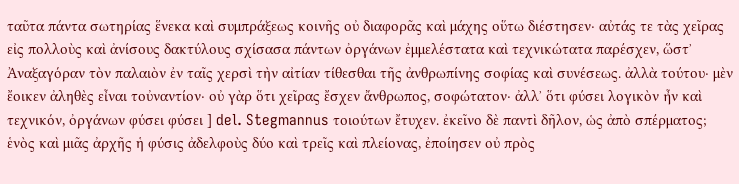ταῦτα πάντα σωτηρίας ἕνεκα καὶ συμπράξεως κοινῆς οὐ διαφορᾶς καὶ μάχης οὕτω διέστησεν· αὐτάς τε τὰς χεῖρας εἰς πολλοὺς καὶ ἀνίσους δακτύλους σχίσασα πάντων ὀργάνων ἐμμελέστατα καὶ τεχνικώτατα παρέσχεν, ὥστʼ Ἀναξαγόραν τὸν παλαιὸν ἐν ταῖς χερσὶ τὴν αἰτίαν τίθεσθαι τῆς ἀνθρωπίνης σοφίας καὶ συνέσεως. ἀλλὰ τούτου· μὲν ἔοικεν ἀληθὲς εἶναι τοὐναντίον· οὐ γὰρ ὅτι χεῖρας ἔσχεν ἄνθρωπος, σοφώτατον· ἀλλʼ ὅτι φύσει λογικὸν ἦν καὶ τεχνικόν, ὀργάνων φύσει φύσει ] del. Stegmannus τοιούτων ἔτυχεν. ἐκεῖνο δὲ παντὶ δῆλον, ὡς ἀπὸ σπέρματος; ἑνὸς καὶ μιᾶς ἀρχῆς ἡ φύσις ἀδελφοὺς δύο καὶ τρεῖς καὶ πλείονας, ἐποίησεν οὐ πρὸς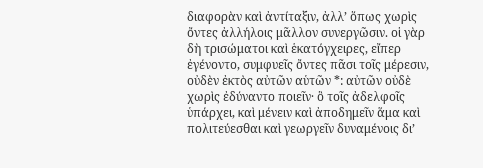διαφορὰν καὶ ἀντίταξιν, ἀλλʼ ὅπως χωρὶς ὄντες ἀλλήλοις μᾶλλον συνεργῶσιν. οἱ γὰρ δὴ τρισώματοι καὶ ἑκατόγχειρες, εἴπερ ἐγένοντο, συμφυεῖς ὄντες πᾶσι τοῖς μέρεσιν, οὐδὲν ἐκτὸς αὐτῶν αὑτῶν *: αὐτῶν οὐδὲ χωρὶς ἐδύναντο ποιεῖν· ὃ τοῖς ἀδελφοῖς ὑπάρχει, καὶ μένειν καὶ ἀποδημεῖν ἅμα καὶ πολιτεύεσθαι καὶ γεωργεῖν δυναμένοις διʼ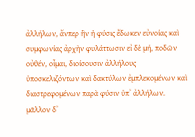ἀλλήλων, ἄνπερ ἣν ἡ φύσις ἔδωκεν εὐνοίας καὶ συμφωνίας ἀρχὴν φυλάττωσιν εἰ δὲ μή, ποδῶν οὐθέν, οἶμαι, διοίσουσιν ἀλλήλους ὑποσκελιζόντων καὶ δακτύλων ἐμπλεκομένων καὶ διαστρεφομένων παρὰ φύσιν ὑπʼ ἀλλήλων. μᾶλλον δʼ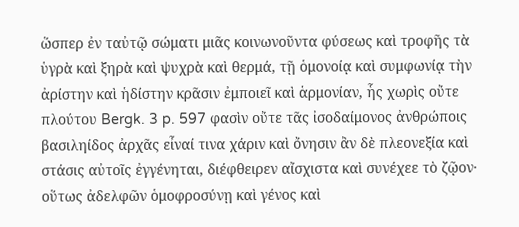ὥσπερ ἐν ταὐτῷ σώματι μιᾶς κοινωνοῦντα φύσεως καὶ τροφῆς τὰ ὑγρὰ καὶ ξηρὰ καὶ ψυχρὰ καὶ θερμά, τῇ ὁμονοίᾳ καὶ συμφωνίᾳ τὴν ἀρίστην καὶ ἡδίστην κρᾶσιν ἐμποιεῖ καὶ ἁρμονίαν, ἧς χωρὶς οὔτε πλούτου Bergk. 3 p. 597 φασὶν οὔτε τᾶς ἰσοδαίμονος ἀνθρώποις βασιληίδος ἀρχᾶς εἶναί τινα χάριν καὶ ὄνησιν ἂν δὲ πλεονεξία καὶ στάσις αὐτοῖς ἐγγένηται, διέφθειρεν αἴσχιστα καὶ συνέχεε τὸ ζῷον· οὕτως ἀδελφῶν ὁμοφροσύνῃ καὶ γένος καὶ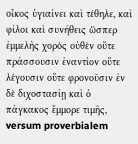οἶκος ὑγιαίνει καὶ τέθηλε, καὶ φίλοι καὶ συνήθεις ὥσπερ ἐμμελὴς χορὸς οὐθὲν οὔτε πράσσουσιν ἐναντίον οὔτε λέγουσιν οὔτε φρονοῦσιν ἐν δὲ διχοστασίῃ καὶ ὁ πάγκακος ἔμμορε τιμῆς, versum proverbialem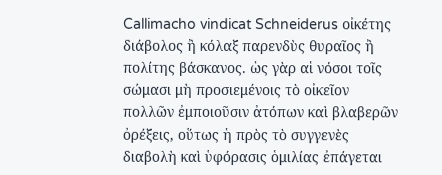Callimacho vindicat Schneiderus οἰκέτης διάβολος ἢ κόλαξ παρενδὺς θυραῖος ἢ πολίτης βάσκανος. ὡς γὰρ αἱ νόσοι τοῖς σώμασι μὴ προσιεμένοις τὸ οἰκεῖον πολλῶν ἐμποιοῦσιν ἀτόπων καὶ βλαβερῶν ὀρέξεις, οὕτως ἡ πρὸς τὸ συγγενὲς διαβολὴ καὶ ὑφόρασις ὁμιλίας ἐπάγεται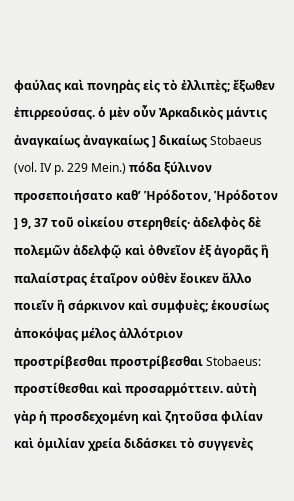φαύλας καὶ πονηρὰς εἰς τὸ ἐλλιπὲς; ἔξωθεν ἐπιρρεούσας. ὁ μὲν οὖν Ἀρκαδικὸς μάντις ἀναγκαίως ἀναγκαίως ] δικαίως Stobaeus (vol. IV p. 229 Mein.) πόδα ξύλινον προσεποιήσατο καθʼ Ἡρόδοτον, Ἡρόδοτον ] 9, 37 τοῦ οἰκείου στερηθείς· ἀδελφὸς δὲ πολεμῶν ἀδελφῷ καὶ ὀθνεῖον ἐξ ἀγορᾶς ἢ παλαίστρας ἑταῖρον οὐθὲν ἔοικεν ἄλλο ποιεῖν ἢ σάρκινον καὶ συμφυὲς; ἑκουσίως ἀποκόψας μέλος ἀλλότριον προστρίβεσθαι προστρίβεσθαι Stobaeus: προστίθεσθαι καὶ προσαρμόττειν. αὐτὴ γὰρ ἡ προσδεχομένη καὶ ζητοῦσα φιλίαν καὶ ὁμιλίαν χρεία διδάσκει τὸ συγγενὲς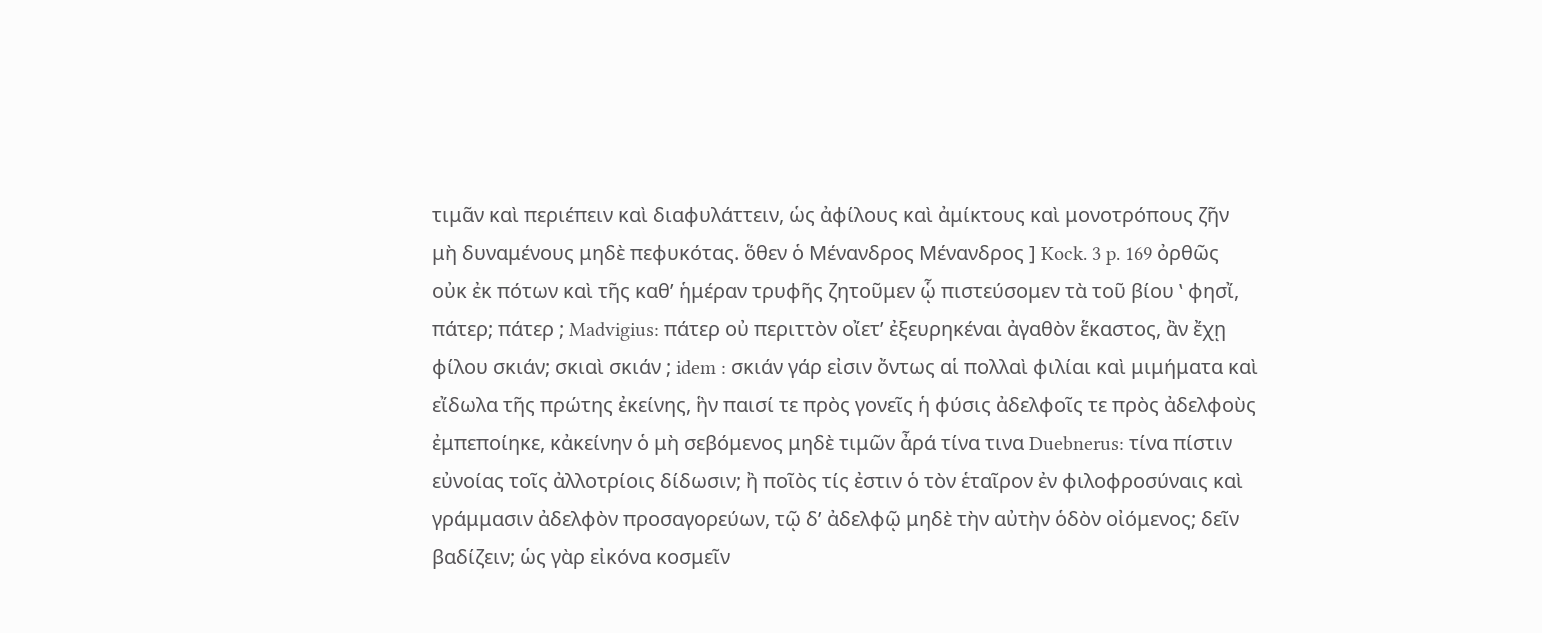τιμᾶν καὶ περιέπειν καὶ διαφυλάττειν, ὡς ἀφίλους καὶ ἀμίκτους καὶ μονοτρόπους ζῆν μὴ δυναμένους μηδὲ πεφυκότας. ὅθεν ὁ Μένανδρος Μένανδρος ] Kock. 3 p. 169 ὀρθῶς οὐκ ἐκ πότων καὶ τῆς καθʼ ἡμέραν τρυφῆς ζητοῦμεν ᾧ πιστεύσομεν τὰ τοῦ βίου ʽ φησἴ, πάτερ; πάτερ ; Madvigius: πάτερ οὐ περιττὸν οἴετʼ ἐξευρηκέναι ἀγαθὸν ἕκαστος, ἂν ἔχῃ φίλου σκιάν; σκιαὶ σκιάν ; idem : σκιάν γάρ εἰσιν ὄντως αἱ πολλαὶ φιλίαι καὶ μιμήματα καὶ εἴδωλα τῆς πρώτης ἐκείνης, ἣν παισί τε πρὸς γονεῖς ἡ φύσις ἀδελφοῖς τε πρὸς ἀδελφοὺς ἐμπεποίηκε, κἀκείνην ὁ μὴ σεβόμενος μηδὲ τιμῶν ἆρά τίνα τινα Duebnerus: τίνα πίστιν εὐνοίας τοῖς ἀλλοτρίοις δίδωσιν; ἢ ποῖὸς τίς ἐστιν ὁ τὸν ἑταῖρον ἐν φιλοφροσύναις καὶ γράμμασιν ἀδελφὸν προσαγορεύων, τῷ δʼ ἀδελφῷ μηδὲ τὴν αὐτὴν ὁδὸν οἰόμενος; δεῖν βαδίζειν; ὡς γὰρ εἰκόνα κοσμεῖν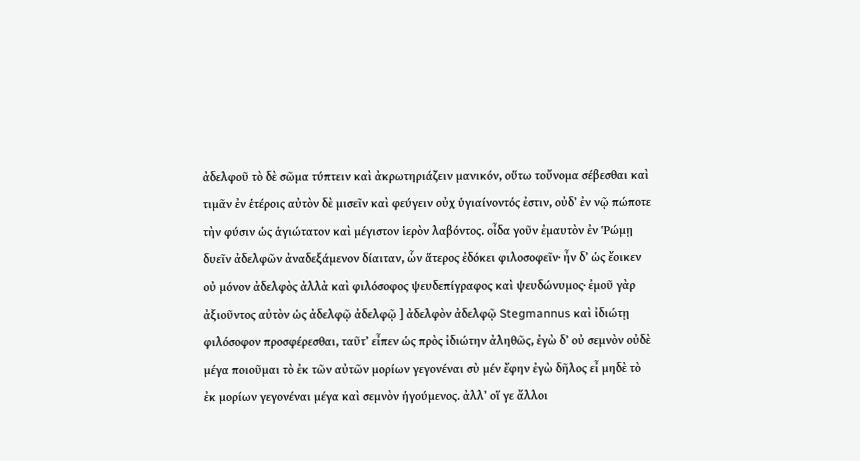ἀδελφοῦ τὸ δὲ σῶμα τύπτειν καὶ ἀκρωτηριάζειν μανικόν, οὕτω τοὔνομα σέβεσθαι καὶ τιμᾶν ἐν ἑτέροις αὐτὸν δὲ μισεῖν καὶ φεύγειν οὐχ ὑγιαίνοντός ἐστιν, οὐδʼ ἐν νῷ πώποτε τὴν φύσιν ὡς ἁγιώτατον καὶ μέγιστον ἱερὸν λαβόντος. οἶδα γοῦν ἐμαυτὸν ἐν Ῥώμῃ δυεῖν ἀδελφῶν ἀναδεξάμενον δίαιταν, ὧν ἅτερος ἐδόκει φιλοσοφεῖν· ἦν δʼ ὡς ἔοικεν οὐ μόνον ἀδελφὸς ἀλλὰ καὶ φιλόσοφος ψευδεπίγραφος καὶ ψευδώνυμος· ἐμοῦ γὰρ ἀξιοῦντος αὐτὸν ὡς ἀδελφῷ ἀδελφῷ ] ἀδελφὸν ἀδελφῷ Stegmannus καὶ ἰδιώτῃ φιλόσοφον προσφέρεσθαι, ταῦτʼ εἶπεν ὡς πρὸς ἰδιώτην ἀληθῶς, ἐγὼ δʼ οὐ σεμνὸν οὐδὲ μέγα ποιοῦμαι τὸ ἐκ τῶν αὐτῶν μορίων γεγονέναι σὺ μέν ἔφην ἐγὼ δῆλος εἶ μηδὲ τὸ ἐκ μορίων γεγονέναι μέγα καὶ σεμνὸν ἡγούμενος. ἀλλʼ οἵ γε ἄλλοι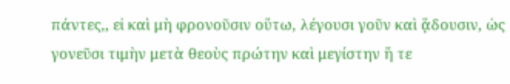πάντες,, εἰ καὶ μὴ φρονοῦσιν οὕτω, λέγουσι γοῦν καὶ ᾅδουσιν, ὡς γονεῦσι τιμὴν μετὰ θεοὺς πρώτην καὶ μεγίστην ἥ τε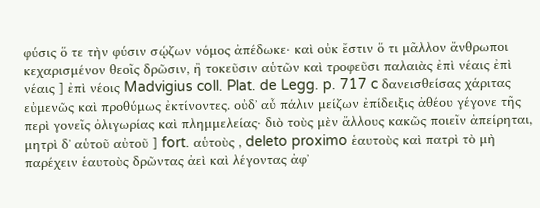φύσις ὅ τε τὴν φύσιν σῴζων νόμος ἀπέδωκε· καὶ οὐκ ἔστιν ὅ τι μᾶλλον ἄνθρωποι κεχαρισμένον θεοῖς δρῶσιν, ἢ τοκεῦσιν αὑτῶν καὶ τροφεῦσι παλαιὰς ἐπὶ νέαις ἐπὶ νέαις ] ἐπὶ νέοις Madvigius coll. Plat. de Legg. p. 717 c δανεισθείσας χάριτας εὐμενῶς καὶ προθύμως ἐκτίνοντες. οὐδʼ αὖ πάλιν μείζων ἐπίδειξις ἀθέου γέγονε τῆς περὶ γονεῖς ὀλιγωρίας καὶ πλημμελείας· διὸ τοὺς μὲν ἄλλους κακῶς ποιεῖν ἀπείρηται, μητρὶ δʼ αὑτοῦ αὐτοῦ ] fort. αὑτοὺς , deleto proximo ἑαυτοὺς καὶ πατρὶ τὸ μὴ παρέχειν ἑαυτοὺς δρῶντας ἀεὶ καὶ λέγοντας ἀφʼ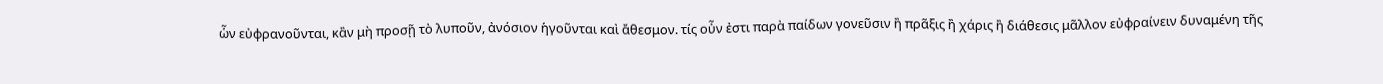ὧν εὐφρανοῦνται, κἂν μὴ προσῇ τὸ λυποῦν, ἀνόσιον ἡγοῦνται καὶ ἄθεσμον. τίς οὖν ἐστι παρὰ παίδων γονεῦσιν ἢ πρᾶξις ἢ χάρις ἢ διάθεσις μᾶλλον εὐφραίνειν δυναμένη τῆς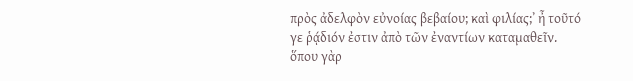πρὸς ἀδελφὸν εὐνοίας βεβαίου; καὶ φιλίας;ʼ ἦ τοῦτό γε ῥᾴδιόν ἐστιν ἀπὸ τῶν ἐναντίων καταμαθεῖν. ὅπου γὰρ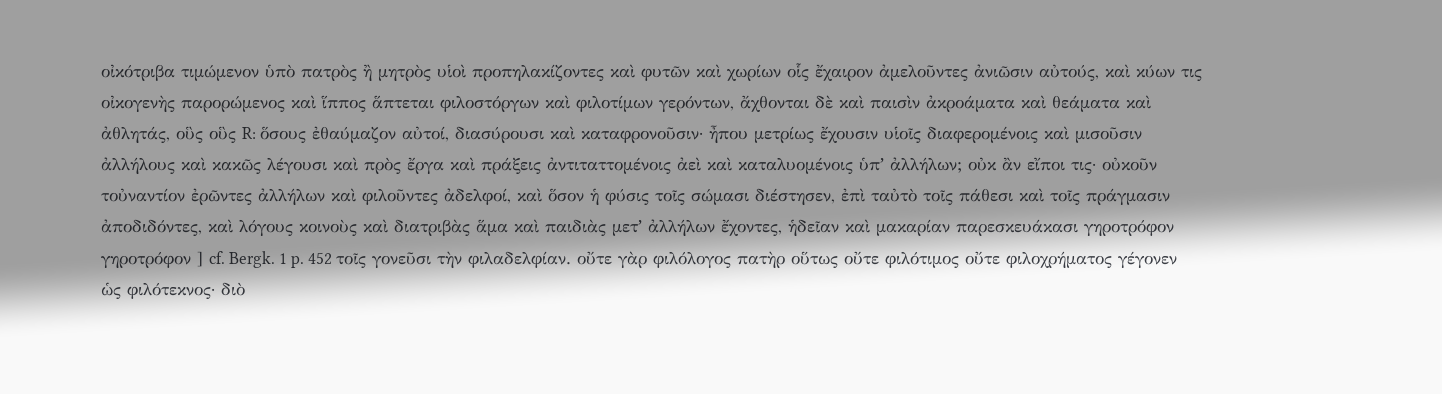οἰκότριβα τιμώμενον ὑπὸ πατρὸς ἢ μητρὸς υἱοὶ προπηλακίζοντες καὶ φυτῶν καὶ χωρίων οἷς ἔχαιρον ἀμελοῦντες ἀνιῶσιν αὐτούς, καὶ κύων τις οἰκογενὴς παρορώμενος καὶ ἵππος ἅπτεται φιλοστόργων καὶ φιλοτίμων γερόντων, ἄχθονται δὲ καὶ παισὶν ἀκροάματα καὶ θεάματα καὶ ἀθλητάς, οὓς οὓς R: ὅσους ἐθαύμαζον αὐτοί, διασύρουσι καὶ καταφρονοῦσιν· ἦπου μετρίως ἔχουσιν υἱοῖς διαφερομένοις καὶ μισοῦσιν ἀλλήλους καὶ κακῶς λέγουσι καὶ πρὸς ἔργα καὶ πράξεις ἀντιταττομένοις ἀεὶ καὶ καταλυομένοις ὑπʼ ἀλλήλων; οὐκ ἂν εἴποι τις· οὐκοῦν τοὐναντίον ἐρῶντες ἀλλήλων καὶ φιλοῦντες ἀδελφοί, καὶ ὅσον ἡ φύσις τοῖς σώμασι διέστησεν, ἐπὶ ταὐτὸ τοῖς πάθεσι καὶ τοῖς πράγμασιν ἀποδιδόντες, καὶ λόγους κοινοὺς καὶ διατριβὰς ἅμα καὶ παιδιὰς μετʼ ἀλλήλων ἔχοντες, ἡδεῖαν καὶ μακαρίαν παρεσκευάκασι γηροτρόφον γηροτρόφον ] cf. Bergk. 1 p. 452 τοῖς γονεῦσι τὴν φιλαδελφίαν. οὔτε γὰρ φιλόλογος πατὴρ οὕτως οὔτε φιλότιμος οὔτε φιλοχρήματος γέγονεν ὡς φιλότεκνος· διὸ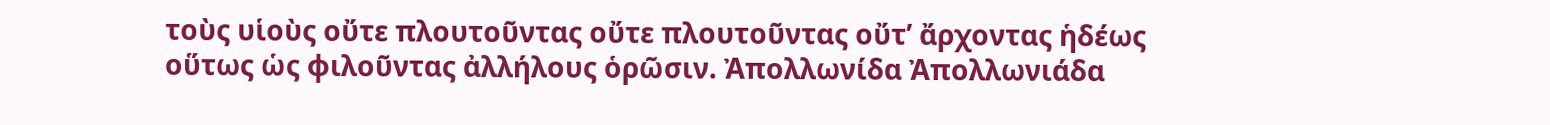τοὺς υἱοὺς οὔτε πλουτοῦντας οὔτε πλουτοῦντας οὔτʼ ἄρχοντας ἡδέως οὕτως ὡς φιλοῦντας ἀλλήλους ὁρῶσιν. Ἀπολλωνίδα Ἀπολλωνιάδα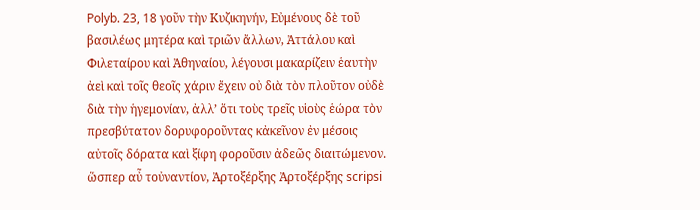Polyb. 23, 18 γοῦν τὴν Κυζικηνήν, Εὐμένους δὲ τοῦ βασιλέως μητέρα καὶ τριῶν ἄλλων, Ἀττάλου καὶ Φιλεταίρου καὶ Ἀθηναίου, λέγουσι μακαρίζειν ἑαυτὴν ἀεὶ καὶ τοῖς θεοῖς χάριν ἔχειν οὐ διὰ τὸν πλοῦτον οὐδὲ διὰ τὴν ἡγεμονίαν, ἀλλʼ ὅτι τοὺς τρεῖς υἱοὺς ἑώρα τὸν πρεσβύτατον δορυφοροῦντας κἀκεῖνον ἐν μέσοις αὐτοῖς δόρατα καὶ ξίφη φοροῦσιν ἀδεῶς διαιτώμενον. ὥσπερ αὖ τοὐναντίον, Ἀρτοξέρξης Ἀρτοξέρξης scripsi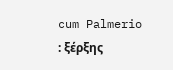cum Palmerio : ξέρξης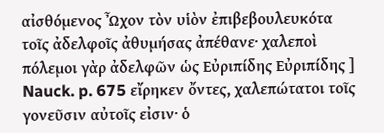αἰσθόμενος Ὦχον τὸν υἱὸν ἐπιβεβουλευκότα τοῖς ἀδελφοῖς ἀθυμήσας ἀπέθανε· χαλεποὶ πόλεμοι γὰρ ἀδελφῶν ὡς Εὐριπίδης Εὐριπίδης ] Nauck. p. 675 εἴρηκεν ὄντες, χαλεπώτατοι τοῖς γονεῦσιν αὐτοῖς εἰσιν· ὁ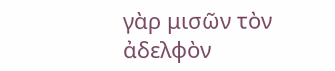γὰρ μισῶν τὸν ἀδελφὸν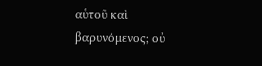αὑτοῦ καὶ βαρυνόμενος; οὐ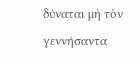δύναται μὴ τὸν γεννήσαντα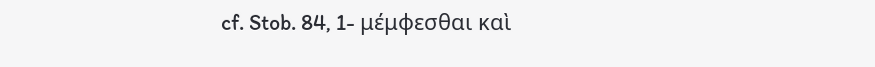cf. Stob. 84, 1- μέμφεσθαι καὶ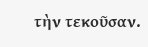τὴν τεκοῦσαν.